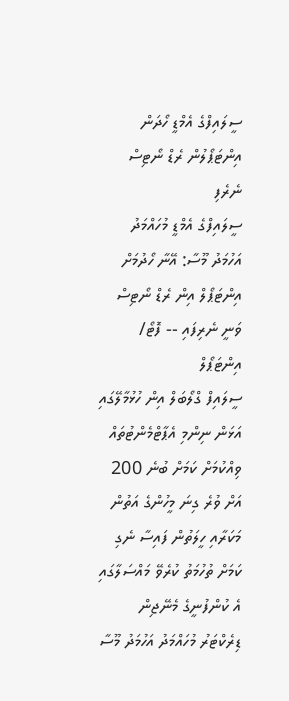ސީލައިފްގެ އެމްޑީ ހޯދަން އިންޓަޕޯލުން ރެޑް ނޯޓިސް ނެރެފި
ސީލައިފްގެ އެމްޑީ މުހައްމަދު އަހުމަދު މޫސާ: އޭނާ ހޯދުމަށް އިންޓަޕޯލް އިން ރެޑް ނޯޓިސް ވަނީ ނެރިފައި -- ފޮޓޯ/ އިންޓަޕޯލް
ސީލައިފް ގްލޯބަލް އިން ހުޅުމާލޭގައި އަޅަން ނިންމި އެޕާޓްމެންޓުތައް ވިއްކުމަށް ކަމަށް ބުނެ 200 އަށް ވުރެ ގިނަ މީހުންގެ އަތުން މަކަރާއި ހީލަތުން ފައިސާ ނެގި ކަމަށް ތުހުމަތު ކުރެވޭ މައްސަލާގައި އެ ކުންފުނީގެ މެނޭޖިން ޑިރެކްޓަރު މުހައްމަދު އަހުމަދު މޫސާ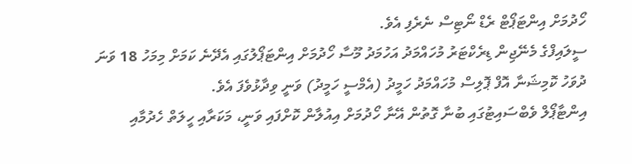ހޯދުމަށް އިންޓަޕޯޓް ރެޑް ނޯޓިސް ނެރެފި އެވެ.
ސީލައިފްގެ މެނޭޖިން ޑިރެކްޓަރު މުހައްމަދު އަހުމަދު މޫސާ ހޯދުމަށް އިންޓަޕޯލުގައި އެދޭނެ ކަމަށް މިމަހު 18 ވަނަ ދުވަހު ކޮމިޝަނާ އޮފް ޕޮލިސް މުހައްމަދު ހަމީދު (އެމްސީ ހަމީދު) ވަނީ ވިދާޅުވެފަ އެވެ.
އިންޓާޕޯލް ވެބްސައިޓުގައި ބުނާ ގޮތުން އޭނާ ހޯދުމަށް އިއުލާން ކޮށްފައި ވަނީ، މަކަރާއި ހީލަތް ހެދުމާއި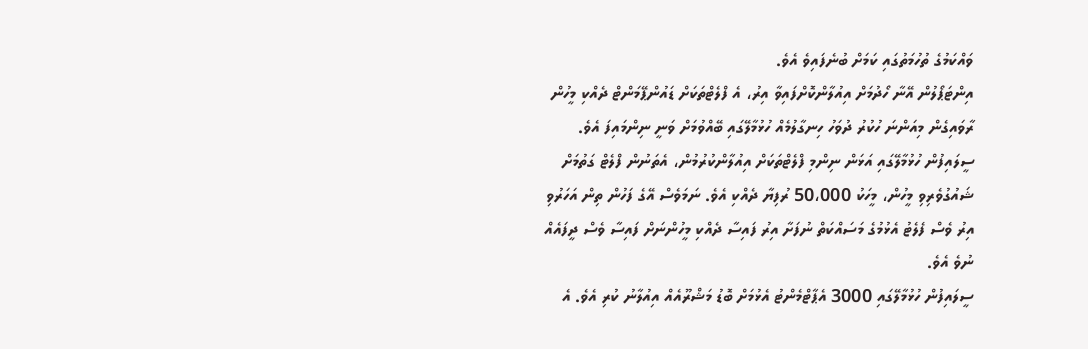ވައްކަމުގެ ތުހުމަތުގައި ކަމަށް ބުނެފައިވެ އެވެ.
އިންޓަޕޯލުން އޭނާ ހޯދުމަށް އިއުލާންކޮށްފައިވާ އިރު، އެ ފްލެޓްތަކަށް ޑައުންޕޭމަންޓް ދެއްކި މީހުން ރާވައިގެން މިއަންނަ ހުކުރު ދުވަހު ހިނގާލުމެއް ހުޅުމާލޭގައި ބޭއްވުމަށް ވަނީ ނިންމައިފަ އެވެ.
ސީލައިފުން ހުޅުމާލޭގައި އަޅަން ނިންމި ފްލެޓްތަކަށް އިއުލާންކުރުމުން، އެތަނުން ފްލެޓް ގަތުމަށް ޝައުގުވެރިވި މީހުން، މީހަކު 50،000 ރުފިޔާ ދެއްކި އެވެ. ނަމަވެސް އޭގެ ފަހުން ތިން އަހަރުވި އިރު ވެސް ފެލެޓު އެޅުމުގެ މަސައްކަތް ނުފަށާ އިރު ފައިސާ ދެއްކި މީހުންނަށް ފައިސާ ވެސް ދީފައެއް ނުވެ އެވެ.
ސީލައިފުން ހުޅުމާލޭގައި 3000 އެޕާޓްމެންޓު އެޅުމަށް ބޮޑު މަޝްރޫއެއް އިއުލާނު ކުރި އެވެ. އެ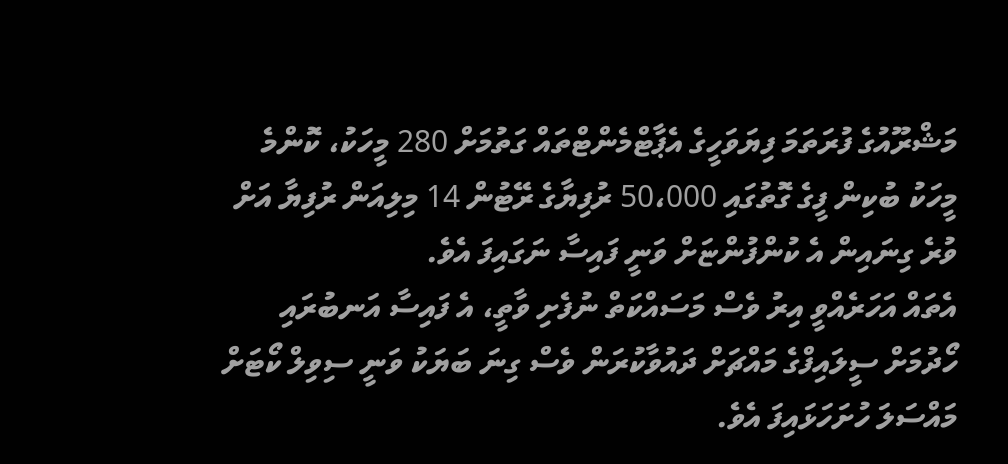މަޝްރޫއުގެ ފުރަތަމަ ފިޔަވަހީގެ އެޕާޓްމެންޓްތައް ގަތުމަށް 280 މީހަކު، ކޮންމެ މީހަކު ބުކިން ފީގެ ގޮތުގައި 50،000 ރުފިޔާގެ ރޭޓުން 14 މިލިއަން ރުފިޔާ އަށް ވުރެ ގިނައިން އެ ކުންފުންޏަށް ވަނީ ފައިސާ ނަގައިފަ އެވެ.
އެތައް އަހަރެއްވީ އިރު ވެސް މަސައްކަތް ނުފެށި ވާތީ، އެ ފައިސާ އަނބުރައި ހޯދުމަށް ސީލައިފްގެ މައްޗަށް ދައުވާކުރަން ވެސް ގިނަ ބަޔަކު ވަނީ ސިވިލް ކޯޓަށް މައްސަލަ ހުށަހަޅައިފަ އެވެ.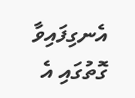އެނގިފައިވާ ގޮތުގައި އެ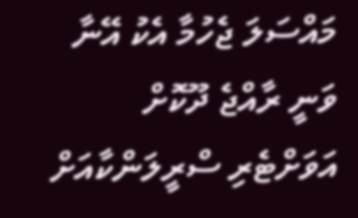މައްސަލަ ޖެހުމާ އެކު އޭނާ ވަނީ ރާއްޖެ ދޫކޮށް އަވަށްޓެރި ސްރީލަންކާއަށް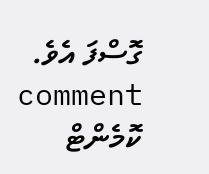ގޮސްފަ އެވެ.
comment ކޮމެންޓް